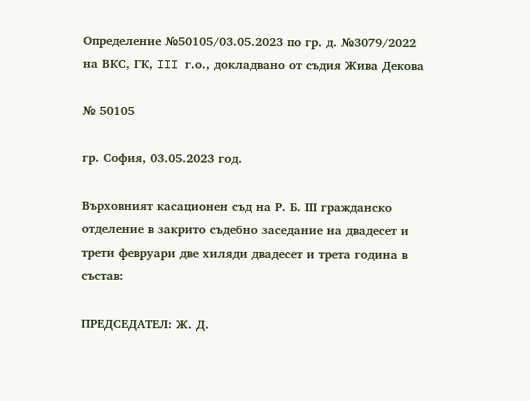Определение №50105/03.05.2023 по гр. д. №3079/2022 на ВКС, ГК, III г.о., докладвано от съдия Жива Декова

№ 50105

гр. София, 03.05.2023 год.

Върховният касационен съд на Р. Б. IІІ гражданско отделение в закрито съдебно заседание на двадесет и трети февруари две хиляди двадесет и трета година в състав:

ПРЕДСЕДАТЕЛ: Ж. Д.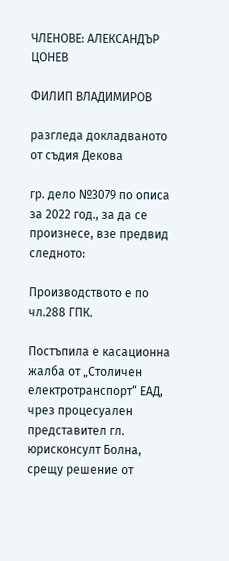ЧЛЕНОВЕ: АЛЕКСАНДЪР ЦОНЕВ

ФИЛИП ВЛАДИМИРОВ

разгледа докладваното от съдия Декова

гр. дело №3079 по описа за 2022 год., за да се произнесе, взе предвид следното:

Производството е по чл.288 ГПК.

Постъпила е касационна жалба от „Столичен електротранспорт“ ЕАД, чрез процесуален представител гл. юрисконсулт Болна, срещу решение от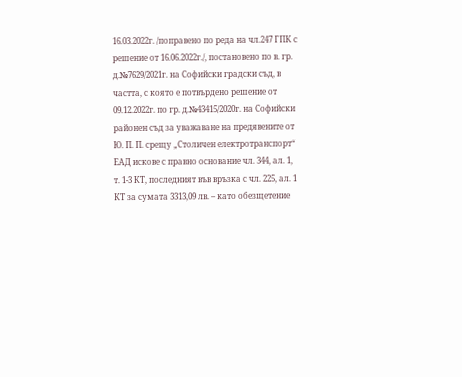16.03.2022г. /поправено по реда на чл.247 ГПК с решение от 16.06.2022г./, постановено по в. гр. д.№7629/2021г. на Софийски градски съд, в частта, с която е потвърдено решение от 09.12.2022г. по гр. д.№43415/2020г. на Софийски районен съд за уважаване на предявените от Ю. П. П. срещу „Столичен електротранспорт“ ЕАД искове с правно основание чл. 344, ал. 1, т. 1-3 КТ, последният във връзка с чл. 225, ал. 1 КТ за сумата 3313,09 лв. – като обезщетение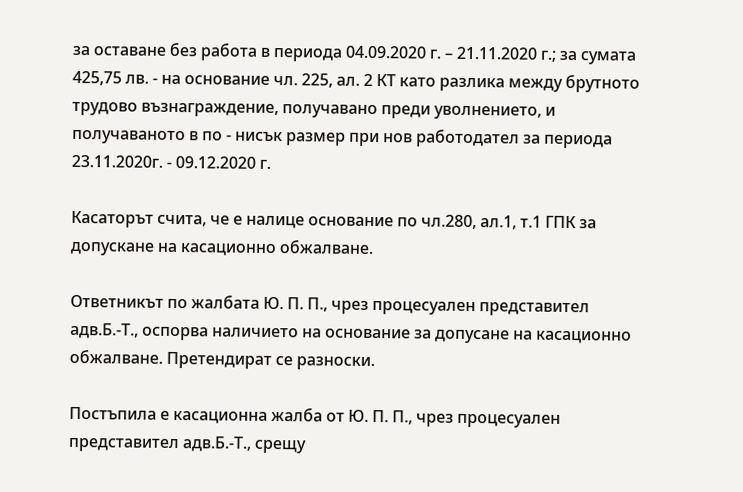за оставане без работа в периода 04.09.2020 г. – 21.11.2020 г.; за сумата 425,75 лв. - на основание чл. 225, ал. 2 КТ като разлика между брутното трудово възнаграждение, получавано преди уволнението, и получаваното в по - нисък размер при нов работодател за периода 23.11.2020г. - 09.12.2020 г.

Касаторът счита, че е налице основание по чл.280, ал.1, т.1 ГПК за допускане на касационно обжалване.

Ответникът по жалбата Ю. П. П., чрез процесуален представител адв.Б.-Т., оспорва наличието на основание за допусане на касационно обжалване. Претендират се разноски.

Постъпила е касационна жалба от Ю. П. П., чрез процесуален представител адв.Б.-Т., срещу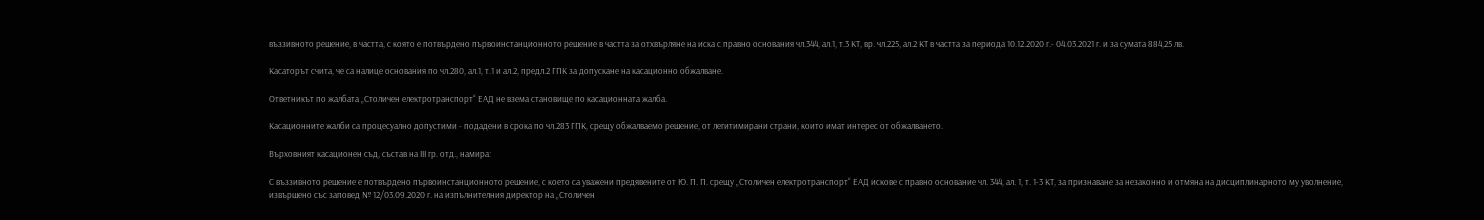въззивното решение, в частта, с която е потвърдено първоинстанционното решение в частта за отхвърляне на иска с правно основания чл.344, ал.1, т.3 КТ, вр. чл.225, ал.2 КТ в частта за периода 10.12.2020 г.- 04.03.2021 г. и за сумата 884,25 лв.

Касаторът счита, че са налице основания по чл.280, ал.1, т.1 и ал.2, предл.2 ГПК за допускане на касационно обжалване.

Ответникът по жалбата „Столичен електротранспорт“ ЕАД не взема становище по касационната жалба.

Касационните жалби са процесуално допустими - подадени в срока по чл.283 ГПК, срещу обжалваемо решение, от легитимирани страни, които имат интерес от обжалването.

Върховният касационен съд, състав на ІІІ гр. отд., намира:

С въззивното решение е потвърдено първоинстанционното решение, с което са уважени предявените от Ю. П. П. срещу „Столичен електротранспорт“ ЕАД искове с правно основание чл. 344, ал. 1, т. 1-3 КТ, за признаване за незаконно и отмяна на дисциплинарното му уволнение, извършено със заповед № 12/03.09.2020 г. на изпълнителния директор на „Столичен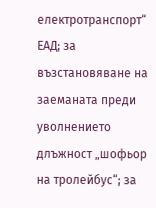електротранспорт“ ЕАД; за възстановяване на заеманата преди уволнението длъжност „шофьор на тролейбус“; за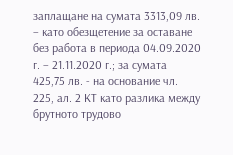заплащане на сумата 3313,09 лв. – като обезщетение за оставане без работа в периода 04.09.2020 г. – 21.11.2020 г.; за сумата 425,75 лв. - на основание чл. 225, ал. 2 КТ като разлика между брутното трудово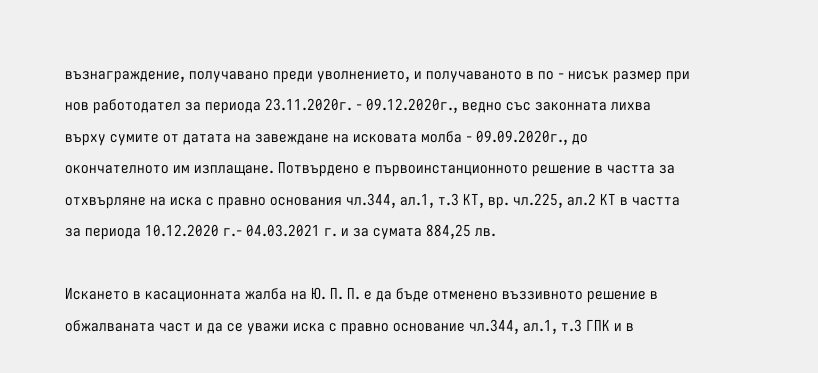възнаграждение, получавано преди уволнението, и получаваното в по - нисък размер при нов работодател за периода 23.11.2020г. - 09.12.2020г., ведно със законната лихва върху сумите от датата на завеждане на исковата молба - 09.09.2020г., до окончателното им изплащане. Потвърдено е първоинстанционното решение в частта за отхвърляне на иска с правно основания чл.344, ал.1, т.3 КТ, вр. чл.225, ал.2 КТ в частта за периода 10.12.2020 г.- 04.03.2021 г. и за сумата 884,25 лв.

Искането в касационната жалба на Ю. П. П. е да бъде отменено въззивното решение в обжалваната част и да се уважи иска с правно основание чл.344, ал.1, т.3 ГПК и в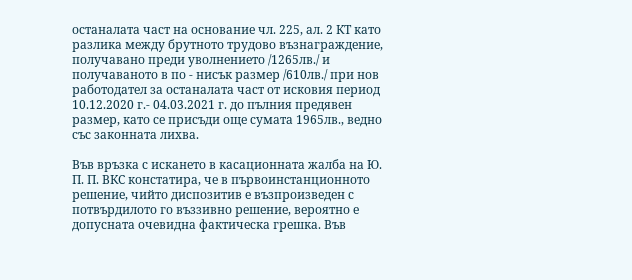останалата част на основание чл. 225, ал. 2 КТ като разлика между брутното трудово възнаграждение, получавано преди уволнението /1265лв./ и получаваното в по - нисък размер /610лв./ при нов работодател за останалата част от исковия период 10.12.2020 г.- 04.03.2021 г. до пълния предявен размер, като се присъди още сумата 1965лв., ведно със законната лихва.

Във връзка с искането в касационната жалба на Ю. П. П. ВКС констатира, че в първоинстанционното решение, чийто диспозитив е възпроизведен с потвърдилото го въззивно решение, вероятно е допусната очевидна фактическа грешка. Във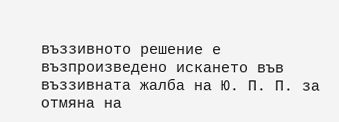въззивното решение е възпроизведено искането във въззивната жалба на Ю. П. П. за отмяна на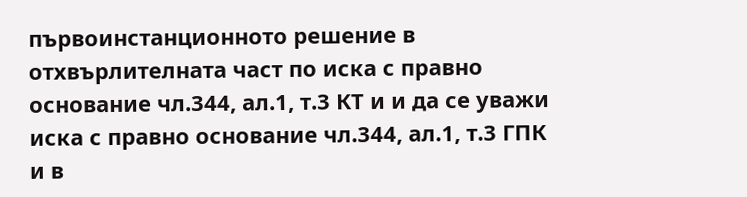първоинстанционното решение в отхвърлителната част по иска с правно основание чл.344, ал.1, т.3 КТ и и да се уважи иска с правно основание чл.344, ал.1, т.3 ГПК и в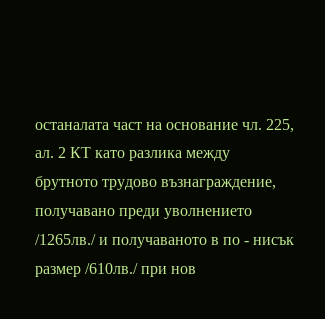останалата част на основание чл. 225, ал. 2 КТ като разлика между брутното трудово възнаграждение, получавано преди уволнението /1265лв./ и получаваното в по - нисък размер /610лв./ при нов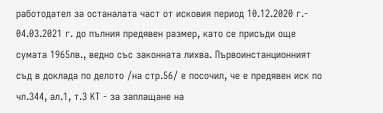работодател за останалата част от исковия период 10.12.2020 г.- 04.03.2021 г. до пълния предявен размер, като се присъди още сумата 1965лв., ведно със законната лихва. Първоинстанционният съд в доклада по делото /на стр.56/ е посочил, че е предявен иск по чл.344, ал.1, т.3 КТ - за заплащане на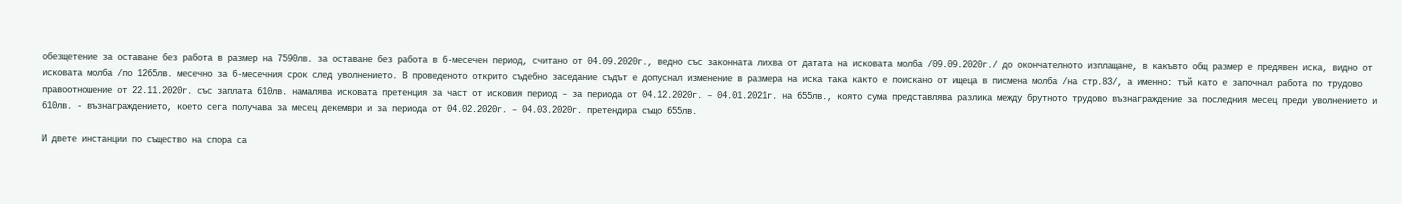обезщетение за оставане без работа в размер на 7590лв. за оставане без работа в 6-месечен период, считано от 04.09.2020г., ведно със законната лихва от датата на исковата молба /09.09.2020г./ до окончателното изплащане, в какъвто общ размер е предявен иска, видно от исковата молба /по 1265лв. месечно за 6-месечния срок след уволнението. В проведеното открито съдебно заседание съдът е допуснал изменение в размера на иска така както е поискано от ищеца в писмена молба /на стр.83/, а именно: тъй като е започнал работа по трудово правоотношение от 22.11.2020г. със заплата 610лв. намалява исковата претенция за част от исковия период – за периода от 04.12.2020г. – 04.01.2021г. на 655лв., която сума представлява разлика между брутното трудово възнаграждение за последния месец преди уволнението и 610лв. - възнаграждението, което сега получава за месец декември и за периода от 04.02.2020г. – 04.03.2020г. претендира също 655лв.

И двете инстанции по същество на спора са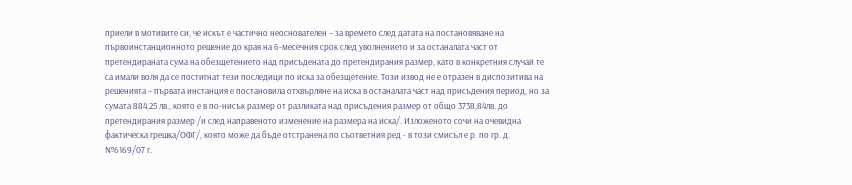приели в мотивите си, че искът е частично неоснователен – за времето след датата на постановяване на първоинстанционното решение до края на 6-месечния срок след уволнението и за останалата част от претендираната сума на обезщетението над присъдената до претендирания размер, като в конкретния случай те са имали воля да се постигнат тези последици по иска за обезщетение. Този извод не е отразен в диспозитива на решенията – първата инстанция е постановила отхвърляне на иска в останалата част над присъдения период, но за сумата 884,25 лв., която е в по-нисък размер от разликата над присъдения размер от общо 3738,84лв. до претендирания размер /и след направеното изменение на размера на иска/. Изложеното сочи на очевидна фактическа грешка/ОФГ/, която може да бъде отстранена по съответния ред - в този смисъл е р. по гр. д. №6169/07 г.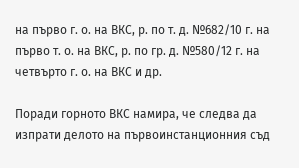на първо г. о. на ВКС, р. по т. д. №682/10 г. на първо т. о. на ВКС, р. по гр. д. №580/12 г. на четвърто г. о. на ВКС и др.

Поради горното ВКС намира, че следва да изпрати делото на първоинстанционния съд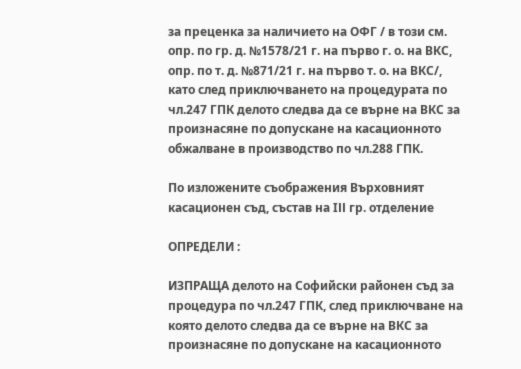за преценка за наличието на ОФГ / в този см. опр. по гр. д. №1578/21 г. на първо г. о. на ВКС, опр. по т. д. №871/21 г. на първо т. о. на ВКС/, като след приключването на процедурата по чл.247 ГПК делото следва да се върне на ВКС за произнасяне по допускане на касационното обжалване в производство по чл.288 ГПК.

По изложените съображения Върховният касационен съд, състав на IІІ гр. отделение

ОПРЕДЕЛИ :

ИЗПРАЩА делото на Софийски районен съд за процедура по чл.247 ГПК, след приключване на която делото следва да се върне на ВКС за произнасяне по допускане на касационното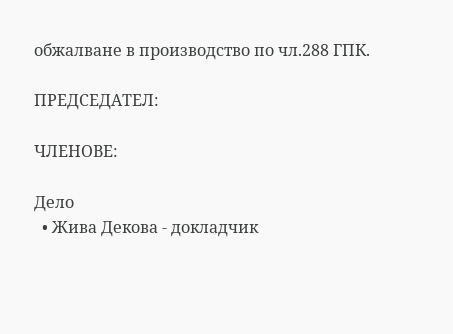обжалване в производство по чл.288 ГПК.

ПРЕДСЕДАТЕЛ:

ЧЛЕНОВЕ:

Дело
  • Жива Декова - докладчик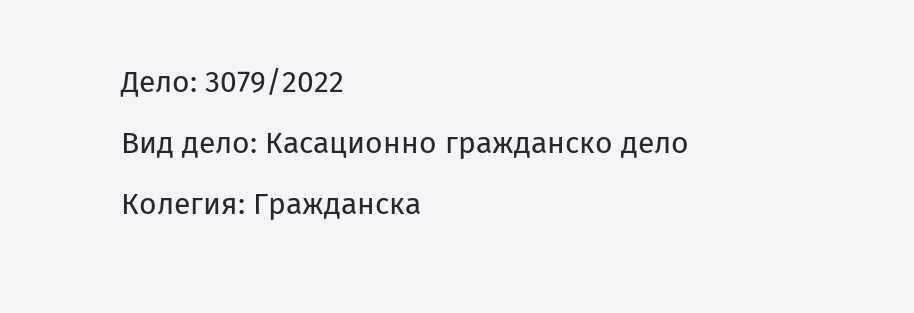Дело: 3079/2022
Вид дело: Касационно гражданско дело
Колегия: Гражданска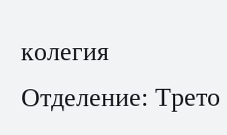колегия
Отделение: Трето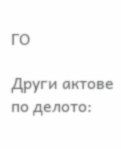ГО

Други актове по делото: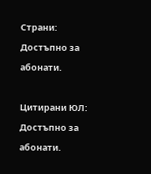Страни:
Достъпно за абонати.

Цитирани ЮЛ:
Достъпно за абонати.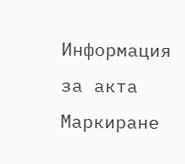Информация за акта
Маркиране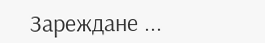Зареждане ...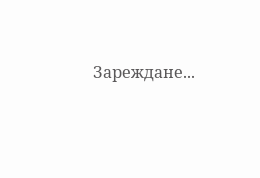Зареждане...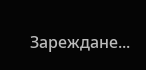Зареждане...